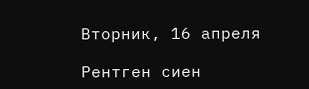Вторник, 16 апреля

Рентген сиен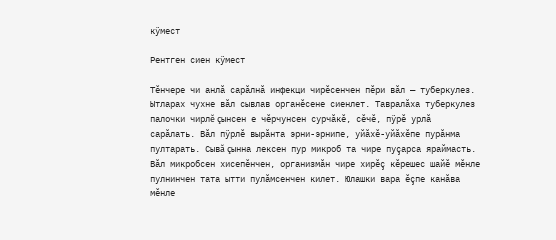кÿмест

Рентген сиен кÿмест

Тĕнчере чи анлă сарăлнă инфекци чирĕсенчен пĕри вăл — туберкулез. Ытларах чухне вăл сывлав органĕсене сиенлет. Тавралăха туберкулез палочки чирлĕ çынсен е чĕрчунсен сурчăкĕ, сĕчĕ, пÿрĕ урлă сарăлать. Вăл пÿрлĕ вырăнта эрни-эрнипе, уйăхĕ-уйăхĕпе пурăнма пултарать. Сывă çынна лексен пур микроб та чире пуçарса яраймасть. Вăл микробсен хисепĕнчен, организмăн чире хирĕç кĕрешес шайĕ мĕнле пулнинчен тата ытти пулăмсенчен килет. Юлашки вара ĕçпе канăва мĕнле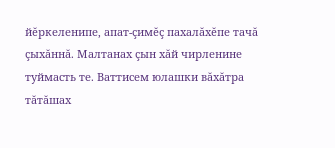йĕркеленипе, апат-çимĕç пахалăхĕпе тачă çыхăннă. Малтанах çын хăй чирленине туймасть те. Ваттисем юлашки вăхăтра тăтăшах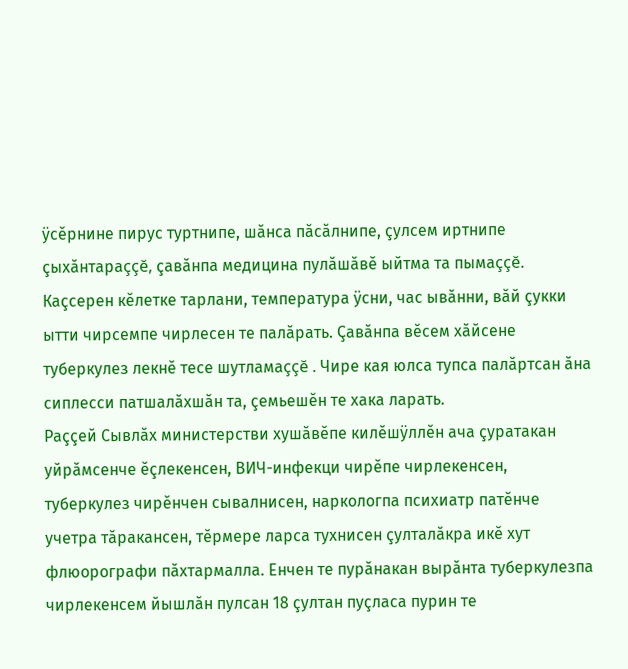ÿсĕрнине пирус туртнипе, шăнса пăсăлнипе, çулсем иртнипе çыхăнтараççĕ, çавăнпа медицина пулăшăвĕ ыйтма та пымаççĕ. Каçсерен кĕлетке тарлани, температура ÿсни, час ывăнни, вăй çукки ытти чирсемпе чирлесен те палăрать. Çавăнпа вĕсем хăйсене туберкулез лекнĕ тесе шутламаççĕ . Чире кая юлса тупса палăртсан ăна сиплесси патшалăхшăн та, çемьешĕн те хака ларать.
Раççей Сывлăх министерстви хушăвĕпе килĕшÿллĕн ача çуратакан уйрăмсенче ĕçлекенсен, ВИЧ-инфекци чирĕпе чирлекенсен, туберкулез чирĕнчен сывалнисен, наркологпа психиатр патĕнче учетра тăракансен, тĕрмере ларса тухнисен çулталăкра икĕ хут флюорографи пăхтармалла. Енчен те пурăнакан вырăнта туберкулезпа чирлекенсем йышлăн пулсан 18 çултан пуçласа пурин те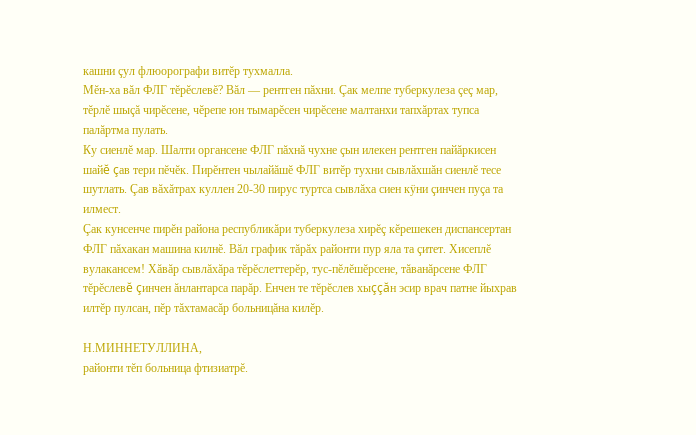кашни çул флюорографи витĕр тухмалла.
Мĕн-ха вăл ФЛГ тĕрĕслевĕ? Вăл — рентген пăхни. Çак мелпе туберкулеза çеç мар, тĕрлĕ шыçă чирĕсене, чĕрепе юн тымарĕсен чирĕсене малтанхи тапхăртах тупса палăртма пулать.
Ку сиенлĕ мар. Шалти органсене ФЛГ пăхнă чухне çын илекен рентген пайăркисен шайĕ çав тери пĕчĕк. Пирĕнтен чылайăшĕ ФЛГ витĕр тухни сывлăхшăн сиенлĕ тесе шутлать. Çав вăхăтрах куллен 20-30 пирус туртса сывлăха сиен кÿни çинчен пуçа та илмест.
Çак кунсенче пирĕн района республикăри туберкулеза хирĕç кĕрешекен диспансертан ФЛГ пăхакан машина килнĕ. Вăл график тăрăх районти пур яла та çитет. Хисеплĕ вулакансем! Хăвăр сывлăхăра тĕрĕслеттерĕр, тус-пĕлĕшĕрсене, тăванăрсене ФЛГ тĕрĕслевĕ çинчен ăнлантарса парăр. Енчен те тĕрĕслев хыççăн эсир врач патне йыхрав илтĕр пулсан, пĕр тăхтамасăр больницăна килĕр.

Н.МИННЕТУЛЛИНА,
районти тĕп больница фтизиатрĕ.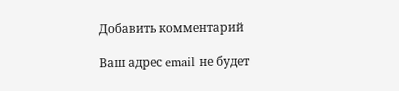Добавить комментарий

Ваш адрес email не будет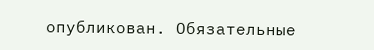опубликован. Обязательные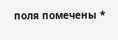поля помечены *